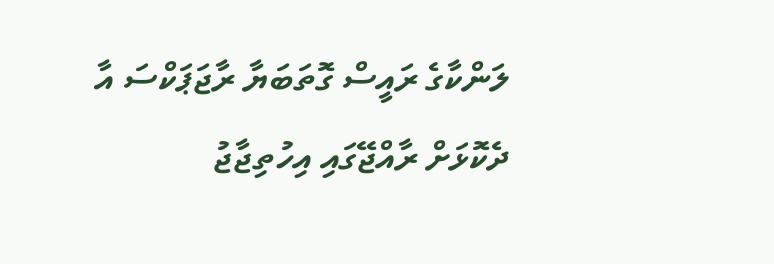ލަންކާގެ ރައީސް ގޮތަބަޔާ ރާޖަޕަކްސަ އާ ދެކޮޅަށް ރާއްޖޭގައި އިހުތިޖާޖު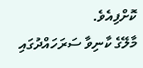ކޮށްފިއެވެ.
މާލޭގެ ކާނިވާ ސަރަހައްދުގައި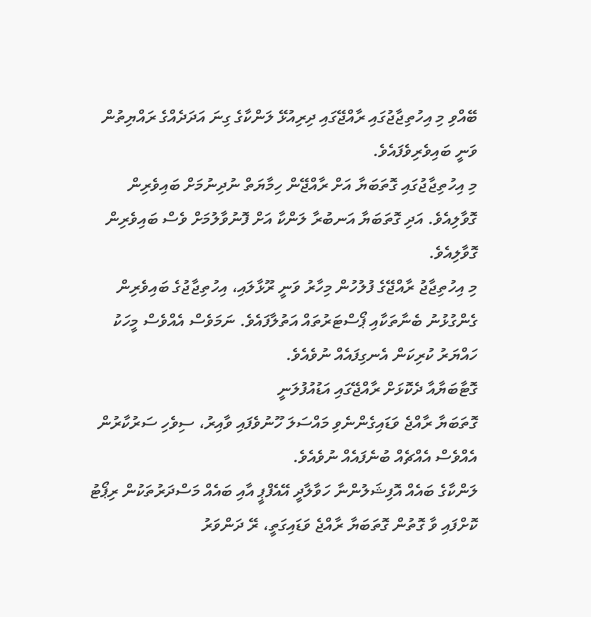ބޭއްވި މި އިހުތިޖާޖުގައި ރާއްޖޭގައި ދިރިއުޅޭ ލަންކާގެ ގިނަ އަދަދެއްގެ ރައްޔިތުން ވަނީ ބައިވެރިވެފައެވެ.
މި އިހުތިޖާޖުގައި ގޮތަބަޔާ އަށް ރާއްޖޭން ހިމާޔަތް ނުދިނުމަށް ބައިވެރިން ގޮވާލިއެވެ. އަދި ގޮތަބަޔާ އަނބުރާ ލަންކާ އަށް ފޮނުވާލުމަށް ވެސް ބައިވެރިން ގޮވާލިއެވެ.
މި އިހުތިޖާޖު ރާއްޖޭގެ ފުލުހުން މިހާރު ވަނީ ރޫޅާލައި، އިހުތިޖާޖުގެ ބައިވެރިން ގެންގުޅުނު ބެނާތަކާއި ޕޯސްޓަރުތައް އަތުލާފައެވެ. ނަމަވެސް އެއްވެސް މީހަކު ހައްޔަރު ކުރިކަން އެނގިފައެއް ނުވެއެވެ.
ގޮޓާބަޔާއާ ދެކޮޅަށް ރާއްޖޭގައި އަޑުއުފުލަނީ
ގޮތަބަޔާ ރާއްޖެ ވަޑައިގެންނެވި މައްސަލަ ހޫނުވެފައި ވާއިރު، ސިވެހި ސަރުކާރުން އެއްވެސް އެއްޗެއް ބުނެފައެއް ނުވެއެވެ.
ލަންކާގެ ބައެއް އޮފިޝަލުންނާ ހަވާލާދީ އޭއެފްޕީ އާއި ބައެއް މަސްދަރުތަކުން ރިޕޯޓު ކޮށްފައި ވާ ގޮތުން ގޮތަބަޔާ ރާއްޖެ ވަޑައިގަތީ، ރޭ ދަންވަރު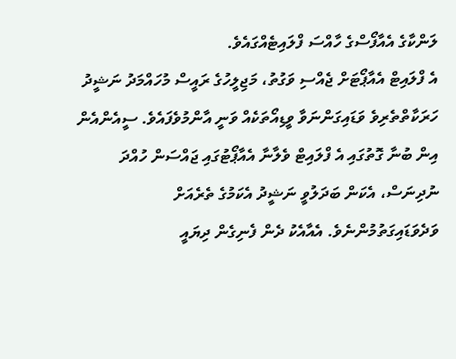ލަންކާގެ އެއާފޯސްގެ ހާއްސަ ފްލައިޓެއްގައެވެ.
އެ ފްލައިޓް އެއާޕޯޓަށް ޖެއްސި ވަގުތު، މަޖިލީހުގެ ރައީސް މުހައްމަދު ނަޝީދު ހަރަކާތްތެރިވެ ވަޑައިގަންނަވާ ވީޑިއޯތަކެއް ވަނީ އާންމުވެފައެވެ. ސީއެންއެން އިން ބުނާ ގޮތުގައި އެ ފްލައިޓް ވެލާނާ އެއާޕޯޓުގައި ޖައްސަން ހުއްދަ ނުދިނަސް، އެކަން ބަދަލުވީ ނަޝީދު އެކަމުގެ ތެރެއަށް ވަދެވަޑައިގަތުމުންނެވެ. އެއާއެކު ދެން ފެނިގެން ދިޔައީ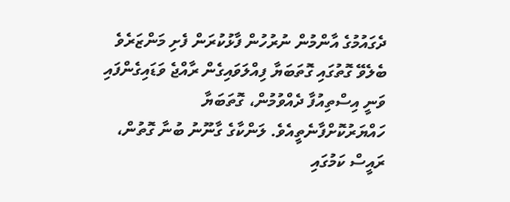ދެގައުމުގެ އާންމުން ނުރުހުން ފާޅުކުރަން ފެށި މަންޒަރެވެ
ބެލެވޭ ގޮތުގައި ގޮތަބަޔާ ފިއްލަވައިގެން ރާއްޖެ ވަޑައިގެންފައި ވަނީ އިސްތިއުފާ ދެއްވުމުން، ގޮތަބަޔާ ހައްޔަރުކޮށްފާނެތީއެވެ. ލަންކާގެ ގާނޫނު ބުނާ ގޮތުން، ރައީސް ކަމުގައި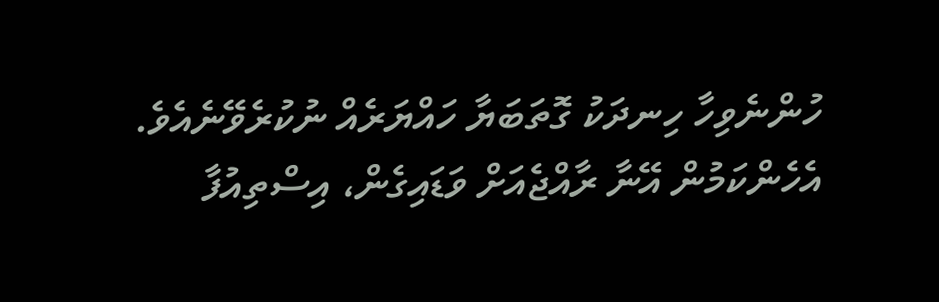ހުންނެވިހާ ހިނދަކު ގޮތަބަޔާ ހައްޔަރެއް ނުކުރެވޭނެއެވެ. އެހެންކަމުން އޭނާ ރާއްޖެއަށް ވަޑައިގެން، އިސްތިއުފާ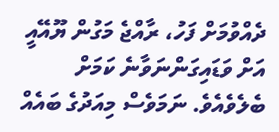ދެއްވުމަށް ފަހު، ރާއްޖެ މަގުން ޔޫއޭއީ އަށް ވަޑައިގަންނަވާނެ ކަމަށް ބެލެވެއެވެ. ނަމަވެސް މިއަދުގެ ބައެއް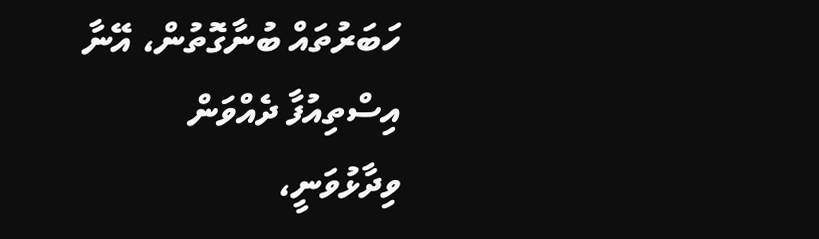ހަބަރުތައް ބުނާގޮތުން، އޭނާ އިސްތިއުފާ ދެއްވަން ވިދާޅުވަނީ،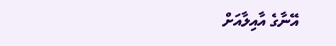އޭނާގެ އާއިލާއަށް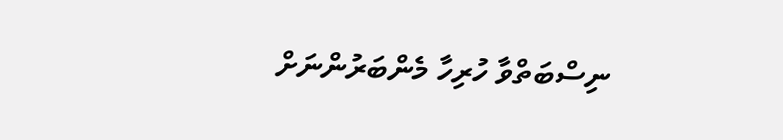ނިސްބަތްވާ ހުރިހާ މެންބަރުންނަށް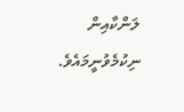ލަންކާއިން ނިކުމެވުނީމައެވެ.